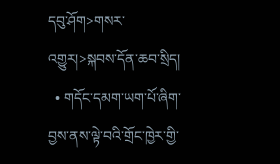དབུ་ཤོག>གསར་འགྱུར།>སྐབས་དོན་ཆབ་སྲིད།
  • གདོང་དམག་ཡག་པོ་ཞིག་བྱས་ནས་ལྟེ་བའི་གྲོང་ཁྱེར་གྱི་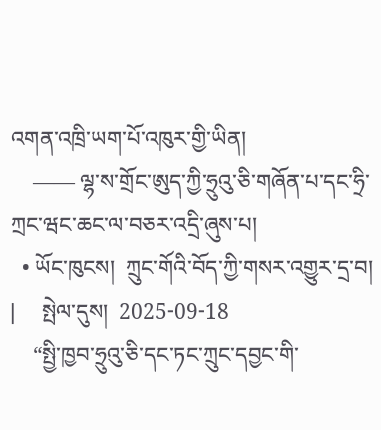འགན་འཁྲི་ཡག་པོ་འཁུར་གྱི་ཡིན།
    —— ལྷ་ས་གྲོང་ཨུད་ཀྱི་ཧྲུའུ་ཅི་གཞོན་པ་དང་ཧྲི་ཀྲང་ཝང་ཆང་ལ་བཅར་འདྲི་ཞུས་པ།
  • ཡོང་ཁུངས།  ཀྲུང་གོའི་བོད་ཀྱི་གསར་འགྱུར་དྲ་བ།   |     སྤེལ་དུས།  2025-09-18
    “སྤྱི་ཁྱབ་ཧྲུའུ་ཅི་དང་ཏང་ཀྲུང་དབྱང་གི་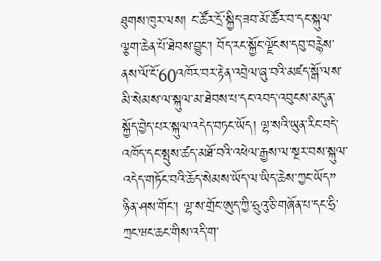ཐུགས་ཁུར་ལས། ང་ཚོར་དྲོ་སྐྱིད་ཟབ་མོ་ཚོར་བ་དང་སྐུལ་ལྕག་ཆེན་པོ་ཐེབས་བྱུང་། བོད་རང་སྐྱོང་ལྗོངས་དབུ་བརྙེས་ནས་ལོ་ངོ་60འཁོར་བར་རྟེན་འབྲེལ་ཞུ་བའི་མཛད་སྒོ་ལས་མི་སེམས་ལ་སྐུལ་མ་ཐེབས་པ་དང་འབད་འབུངས་མདུན་སྐྱོད་བྱེད་པར་སྐུལ་འདེད་བཏང་ཡོད། ལྷ་སའི་ཡུན་རིང་བདེ་འཁོད་དང་སྤུས་ཚད་མཐོ་བའི་འཕེལ་རྒྱས་ལ་སྔར་བས་སྐུལ་འདེད་གཏོང་བའི་ཆོད་སེམས་ཡོད་ལ་ཡིད་ཆེས་ཀྱང་ཡོད” ཉིན་ཤས་གོང་། ལྷ་ས་གྲོང་ཨུད་ཀྱི་ཧྲུའུ་ཅི་གཞོན་པ་དང་ཧྲི་ཀྲང་ཝང་ཆང་གིས་འདི་ག་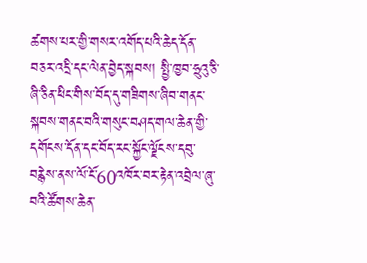ཚགས་པར་གྱི་གསར་འགོད་པའི་ཆེད་དོན་བཅར་འདྲི་དང་ལེན་བྱེད་སྐབས། སྤྱི་ཁྱབ་ཧྲུའུ་ཅི་ཞི་ཅིན་ཕིང་གིས་བོད་དུ་གཟིགས་ཞིབ་གནང་སྐབས་གནང་བའི་གསུང་བཤད་གལ་ཆེན་གྱི་དགོངས་དོན་དང་བོད་རང་སྐྱོང་ལྗོངས་དབུ་བརྙེས་ནས་ལོ་ངོ་60འཁོར་བར་རྟེན་འབྲེལ་ཞུ་བའི་ཚོགས་ཆེན་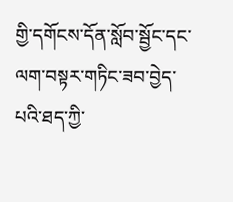གྱི་དགོངས་དོན་སློབ་སྦྱོང་དང་ལག་བསྟར་གཏིང་ཟབ་བྱེད་པའི་ཐད་ཀྱི་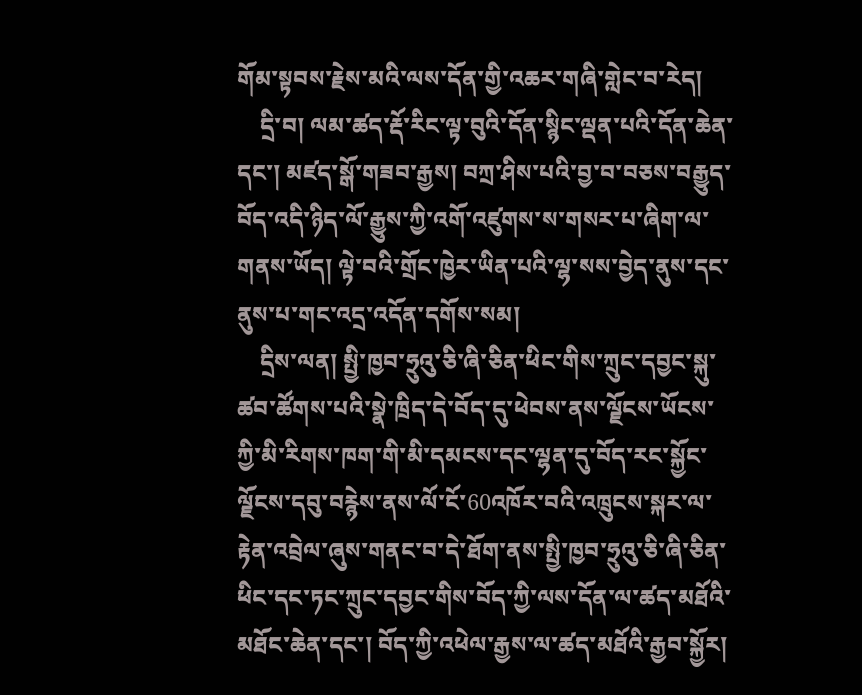གོམ་སྟབས་རྗེས་མའི་ལས་དོན་གྱི་འཆར་གཞི་གླེང་བ་རེད།
    དྲི་བ། ལམ་ཚད་རྡོ་རིང་ལྟ་བུའི་དོན་སྙིང་ལྡན་པའི་དོན་ཆེན་དང་། མཛད་སྒོ་གཟབ་རྒྱས། བཀྲ་ཤིས་པའི་བྱ་བ་བཅས་བརྒྱུད་བོད་འདི་ཉིད་ལོ་རྒྱུས་ཀྱི་འགོ་འཛུགས་ས་གསར་པ་ཞིག་ལ་གནས་ཡོད། ལྟེ་བའི་གྲོང་ཁྱེར་ཡིན་པའི་ལྷ་སས་བྱེད་ནུས་དང་ནུས་པ་གང་འདྲ་འདོན་དགོས་སམ།
    དྲིས་ལན། སྤྱི་ཁྱབ་ཧྲུའུ་ཅི་ཞི་ཅིན་ཕིང་གིས་ཀྲུང་དབྱང་སྐུ་ཚབ་ཚོགས་པའི་སྣེ་ཁྲིད་དེ་བོད་དུ་ཕེབས་ནས་ལྗོངས་ཡོངས་ཀྱི་མི་རིགས་ཁག་གི་མི་དམངས་དང་ལྷན་དུ་བོད་རང་སྐྱོང་ལྗོངས་དབུ་བརྙེས་ནས་ལོ་ངོ་60འཁོར་བའི་འཁྲུངས་སྐར་ལ་རྟེན་འབྲེལ་ཞུས་གནང་བ་དེ་ཐོག་ནས་སྤྱི་ཁྱབ་ཧྲུའུ་ཅི་ཞི་ཅིན་ཕིང་དང་ཏང་ཀྲུང་དབྱང་གིས་བོད་ཀྱི་ལས་དོན་ལ་ཚད་མཐོའི་མཐོང་ཆེན་དང་། བོད་ཀྱི་འཕེལ་རྒྱས་ལ་ཚད་མཐོའི་རྒྱབ་སྐྱོར།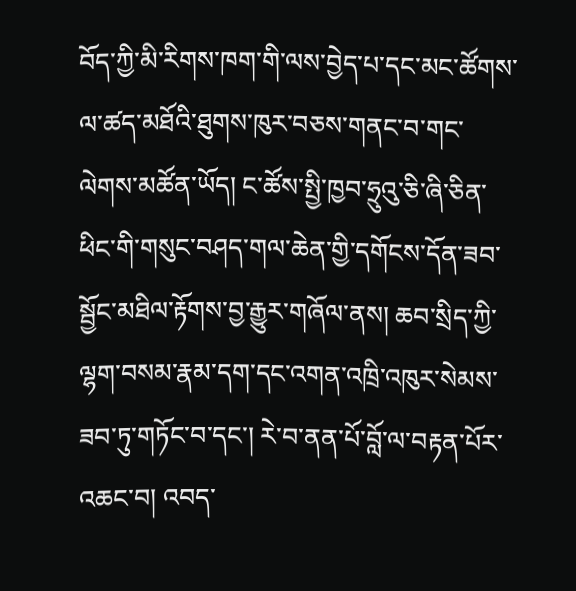བོད་ཀྱི་མི་རིགས་ཁག་གི་ལས་བྱེད་པ་དང་མང་ཚོགས་ལ་ཚད་མཐོའི་ཐུགས་ཁུར་བཅས་གནང་བ་གང་ལེགས་མཚོན་ཡོད། ང་ཚོས་སྤྱི་ཁྱབ་ཧྲུའུ་ཅི་ཞི་ཅིན་ཕིང་གི་གསུང་བཤད་གལ་ཆེན་གྱི་དགོངས་དོན་ཟབ་སྦྱོང་མཐིལ་རྟོགས་བྱ་རྒྱུར་གཞོལ་ནས། ཆབ་སྲིད་ཀྱི་ལྷག་བསམ་རྣམ་དག་དང་འགན་འཁྲི་འཁུར་སེམས་ཟབ་ཏུ་གཏོང་བ་དང་། རེ་བ་ནན་པོ་བློ་ལ་བརྟན་པོར་འཆང་བ། འབད་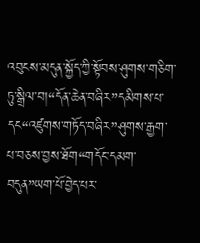འབུངས་མདུན་སྐྱོད་ཀྱི་སྟོབས་ཤུགས་གཅིག་ཏུ་སྒྲིལ་བ།“དོན་ཆེན་བཞིར”དམིགས་པ་དང“འཛུགས་གཏོད་བཞིར”ཤུགས་རྒྱག་པ་བཅས་བྱས་ཐོག“གདོང་དམག་བདུན”ཡག་པོ་བྱེད་པར་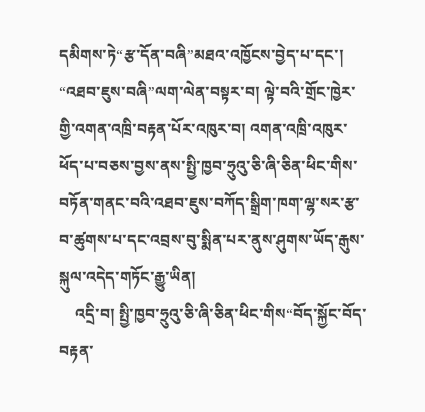དམིགས་ཏེ“རྩ་དོན་བཞི”མཐའ་འཁྱོངས་བྱེད་པ་དང་། “འཐབ་ཇུས་བཞི”ལག་ལེན་བསྟར་བ། ལྟེ་བའི་གྲོང་ཁྱེར་གྱི་འགན་འཁྲི་བརྟན་པོར་འཁུར་བ། འགན་འཁྲི་འཁུར་ཕོད་པ་བཅས་བྱས་ནས་སྤྱི་ཁྱབ་ཧྲུའུ་ཅི་ཞི་ཅིན་ཕིང་གིས་བཏོན་གནང་བའི་འཐབ་ཇུས་བཀོད་སྒྲིག་ཁག་ལྷ་སར་རྩ་བ་ཚུགས་པ་དང་འབྲས་བུ་སྨིན་པར་ནུས་ཤུགས་ཡོད་རྒུས་སྐུལ་འདེད་གཏོང་རྒྱུ་ཡིན།
    འདྲི་བ། སྤྱི་ཁྱབ་ཧྲུའུ་ཅི་ཞི་ཅིན་ཕིང་གིས“བོད་སྐྱོང་བོད་བརྟན་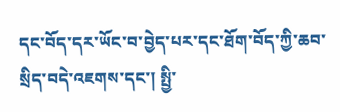དང་བོད་དར་ཡོང་བ་བྱེད་པར་དང་ཐོག་བོད་ཀྱི་ཆབ་སྲིད་བདེ་འཇགས་དང་། སྤྱི་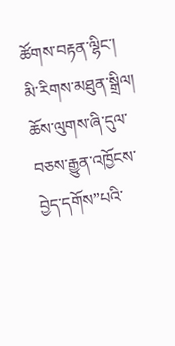ཚོགས་བརྟན་ལྷིང་། མི་རིགས་མཐུན་སྒྲིལ། ཆོས་ལུགས་ཞི་དུལ་བཅས་རྒྱུན་འཁྱོངས་བྱེད་དགོས”པའི་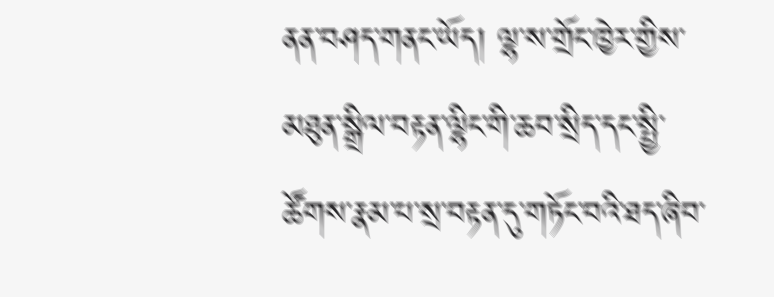ནན་བཤད་གནང་ཡོད། ལྷ་ས་གྲོང་ཁྱེར་གྱིས་མཐུན་སྒྲིལ་བརྟན་ལྷིང་གི་ཆབ་སྲིད་དང་སྤྱི་ཚོགས་རྣམ་པ་སྲ་བརྟན་དུ་གཏོང་བའི་ཐད་ཞིབ་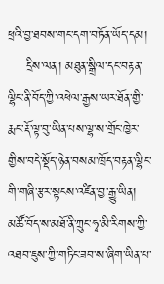ཕྲའི་བྱ་ཐབས་གང་དག་བཏོན་ཡོད་དམ།
    དྲིས་ལན། མཐུན་སྒྲིལ་དང་བརྟན་ལྷིང་ནི་བོད་ཀྱི་འཕེལ་རྒྱས་ཡར་ཐོན་གྱི་རྨང་རྡོ་ལྟ་བུ་ཡིན་པས་ལྷ་ས་གྲོང་ཁྱེར་གྱིས་བདེ་སྡོད་ཉེན་བསམ་ཁྲོད་བརྟན་ལྷིང་གི་གཞི་རྩར་སྟངས་འཛིན་བྱ་རྒྱུ་ཡིན། མཚོ་བོད་ས་མཐོ་ནི་ཀྲུང་ཧྭ་མི་རིགས་ཀྱི་འཐབ་ཇུས་ཀྱི་གཏིང་ཟབ་ས་ཞིག་ཡིན་པ་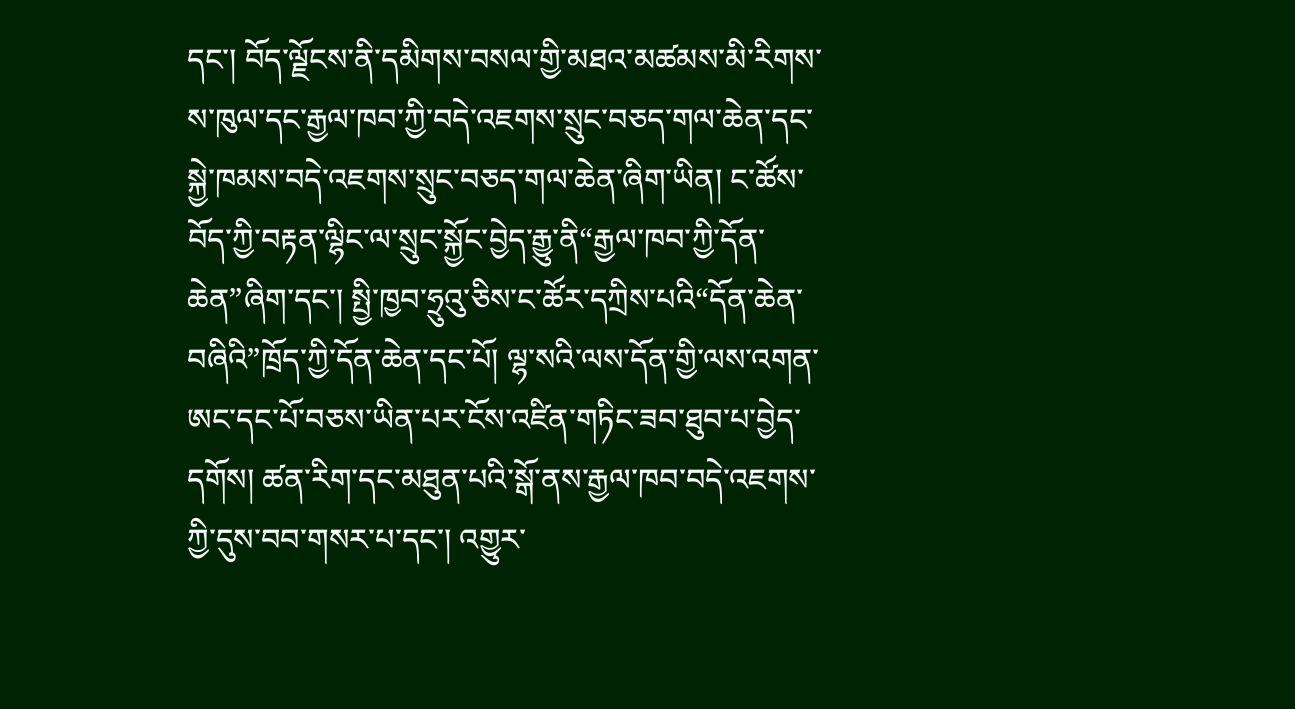དང་། བོད་ལྗོངས་ནི་དམིགས་བསལ་གྱི་མཐའ་མཚམས་མི་རིགས་ས་ཁུལ་དང་རྒྱལ་ཁབ་ཀྱི་བདེ་འཇགས་སྲུང་བཅད་གལ་ཆེན་དང་སྐྱེ་ཁམས་བདེ་འཇགས་སྲུང་བཅད་གལ་ཆེན་ཞིག་ཡིན། ང་ཚོས་བོད་ཀྱི་བརྟན་ལྷིང་ལ་སྲུང་སྐྱོང་བྱེད་རྒྱུ་ནི“རྒྱལ་ཁབ་ཀྱི་དོན་ཆེན”ཞིག་དང་། སྤྱི་ཁྱབ་ཧྲུའུ་ཅིས་ང་ཚོར་དཀྲིས་པའི“དོན་ཆེན་བཞིའི”ཁྲོད་ཀྱི་དོན་ཆེན་དང་པོ། ལྷ་སའི་ལས་དོན་གྱི་ལས་འགན་ཨང་དང་པོ་བཅས་ཡིན་པར་ངོས་འཛིན་གཏིང་ཟབ་ཐུབ་པ་བྱེད་དགོས། ཚན་རིག་དང་མཐུན་པའི་སྒོ་ནས་རྒྱལ་ཁབ་བདེ་འཇགས་ཀྱི་དུས་བབ་གསར་པ་དང་། འགྱུར་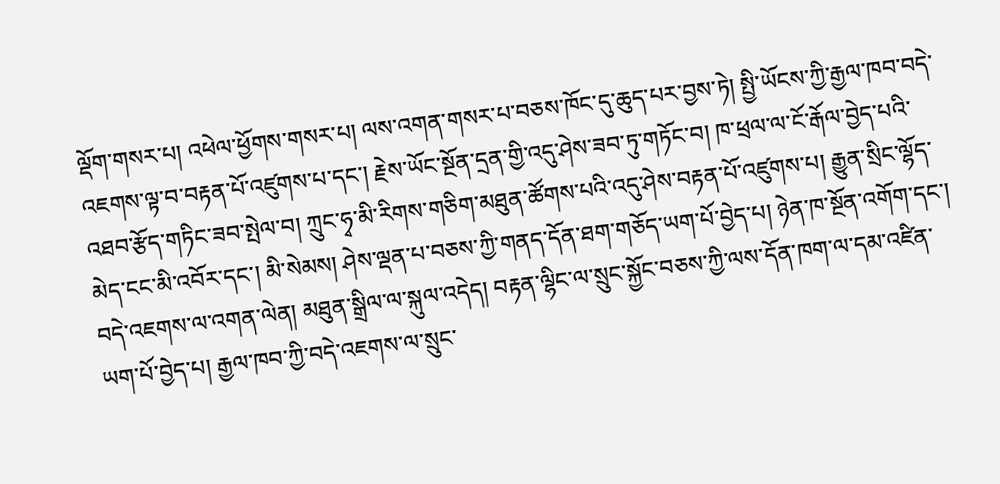ལྡོག་གསར་པ། འཕེལ་ཕྱོགས་གསར་པ། ལས་འགན་གསར་པ་བཅས་ཁོང་དུ་ཆུད་པར་བྱས་ཏེ། སྤྱི་ཡོངས་ཀྱི་རྒྱལ་ཁབ་བདེ་འཇགས་ལྟ་བ་བརྟན་པོ་འཛུགས་པ་དང་། རྗེས་ཡོང་སྔོན་དྲན་གྱི་འདུ་ཤེས་ཟབ་ཏུ་གཏོང་བ། ཁ་ཕྲལ་ལ་ངོ་རྒོལ་བྱེད་པའི་འཐབ་རྩོད་གཏིང་ཟབ་སྤེལ་བ། ཀྲུང་ཧྭ་མི་རིགས་གཅིག་མཐུན་ཚོགས་པའི་འདུ་ཤེས་བརྟན་པོ་འཛུགས་པ། རྒྱུན་སྲིང་ལྷོད་མེད་ངང་མི་འབོར་དང་། མི་སེམས། ཤེས་ལྡན་པ་བཅས་ཀྱི་གནད་དོན་ཐག་གཅོད་ཡག་པོ་བྱེད་པ། ཉེན་ཁ་སྔོན་འགོག་དང་། བདེ་འཇགས་ལ་འགན་ལེན། མཐུན་སྒྲིལ་ལ་སྐུལ་འདེད། བརྟན་ལྷིང་ལ་སྲུང་སྐྱོང་བཅས་ཀྱི་ལས་དོན་ཁག་ལ་དམ་འཛིན་ཡག་པོ་བྱེད་པ། རྒྱལ་ཁབ་ཀྱི་བདེ་འཇགས་ལ་སྲུང་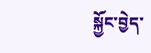སྐྱོང་བྱེད་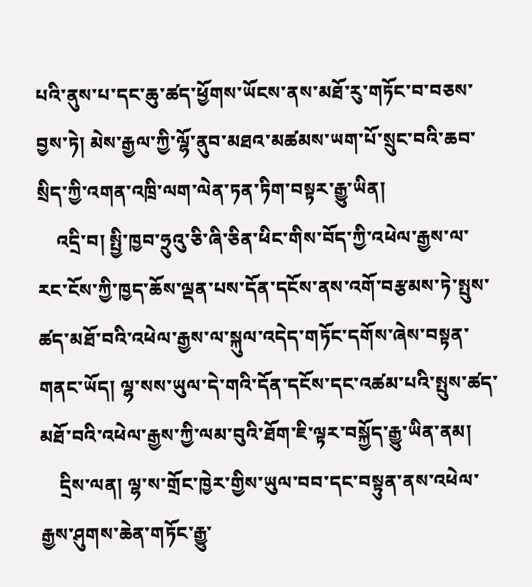པའི་ནུས་པ་དང་ཆུ་ཚད་ཕྱོགས་ཡོངས་ནས་མཐོ་རུ་གཏོང་བ་བཅས་བྱས་ཏེ། མེས་རྒྱལ་ཀྱི་ལྷོ་ནུབ་མཐའ་མཚམས་ཡག་པོ་སྲུང་བའི་ཆབ་སྲིད་ཀྱི་འགན་འཁྲི་ལག་ལེན་ཏན་ཏིག་བསྟར་རྒྱུ་ཡིན།
    འདྲི་བ། སྤྱི་ཁྱབ་ཧྲུའུ་ཅི་ཞི་ཅིན་ཕིང་གིས་བོད་ཀྱི་འཕེལ་རྒྱས་ལ་རང་ངོས་ཀྱི་ཁྱད་ཆོས་ལྡན་པས་དོན་དངོས་ནས་འགོ་བརྩམས་ཏེ་སྤུས་ཚད་མཐོ་བའི་འཕེལ་རྒྱས་ལ་སྐུལ་འདེད་གཏོང་དགོས་ཞེས་བསྟན་གནང་ཡོད། ལྷ་སས་ཡུལ་དེ་གའི་དོན་དངོས་དང་འཚམ་པའི་སྤུས་ཚད་མཐོ་བའི་འཕེལ་རྒྱས་ཀྱི་ལམ་བུའི་ཐོག་ཇི་ལྟར་བསྐྱོད་རྒྱུ་ཡིན་ནམ།
    དྲིས་ལན། ལྷ་ས་གྲོང་ཁྱེར་གྱིས་ཡུལ་བབ་དང་བསྟུན་ནས་འཕེལ་རྒྱས་ཤུགས་ཆེན་གཏོང་རྒྱུ་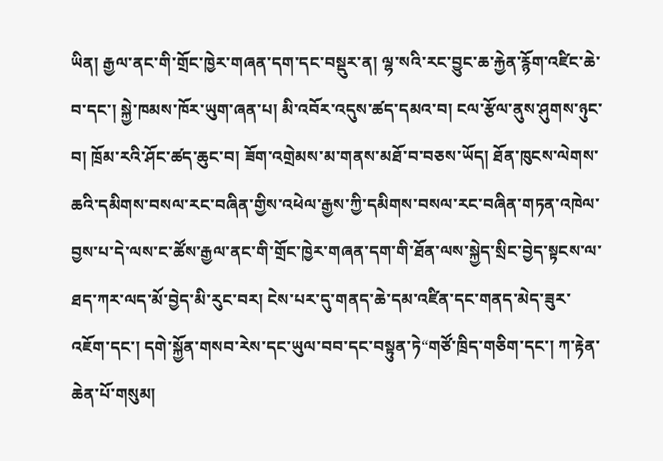ཡིན། རྒྱལ་ནང་གི་གྲོང་ཁྱེར་གཞན་དག་དང་བསྡུར་ན། ལྷ་སའི་རང་བྱུང་ཆ་རྐྱེན་རྙོག་འཛིང་ཆེ་བ་དང་། སྐྱེ་ཁམས་ཁོར་ཡུག་ཞན་པ། མི་འབོར་འདུས་ཚད་དམའ་བ། ངལ་རྩོལ་ནུས་ཤུགས་ཉུང་བ། ཁྲོམ་རའི་ཤོང་ཚད་ཆུང་བ། ཟོག་འགྲེམས་མ་གནས་མཐོ་བ་བཅས་ཡོད། ཐོན་ཁུངས་ལེགས་ཆའི་དམིགས་བསལ་རང་བཞིན་གྱིས་འཕེལ་རྒྱས་ཀྱི་དམིགས་བསལ་རང་བཞིན་གཏན་འཁེལ་བྱས་པ་དེ་ལས་ང་ཚོས་རྒྱལ་ནང་གི་གྲོང་ཁྱེར་གཞན་དག་གི་ཐོན་ལས་སྐྱེད་སྲིང་བྱེད་སྟངས་ལ་ཐད་ཀར་ལད་མོ་བྱེད་མི་རུང་བར། ངེས་པར་དུ་གནད་ཆེ་དམ་འཛིན་དང་གནད་མེད་ཟུར་འཇོག་དང་། དགེ་སྐྱོན་གསབ་རེས་དང་ཡུལ་བབ་དང་བསྟུན་ཏེ“གཙོ་ཁྲིད་གཅིག་དང་། ཀ་རྟེན་ཆེན་པོ་གསུམ།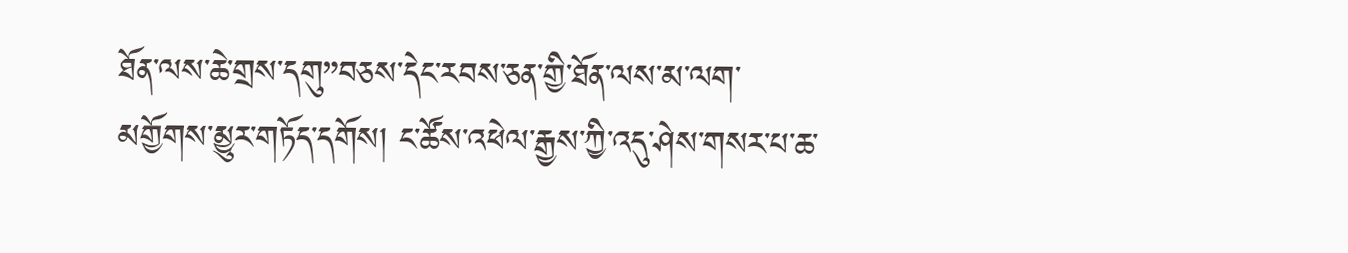ཐོན་ལས་ཆེ་གྲས་དགུ”བཅས་དེང་རབས་ཅན་གྱི་ཐོན་ལས་མ་ལག་མགྱོགས་མྱུར་གཏོད་དགོས། ང་ཚོས་འཕེལ་རྒྱས་ཀྱི་འདུ་ཤེས་གསར་པ་ཆ་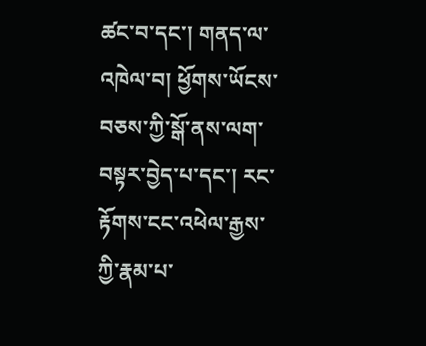ཚང་བ་དང་། གནད་ལ་འཁེལ་བ། ཕྱོགས་ཡོངས་བཅས་ཀྱི་སྒོ་ནས་ལག་བསྟར་བྱེད་པ་དང་། རང་རྟོགས་ངང་འཕེལ་རྒྱས་ཀྱི་རྣམ་པ་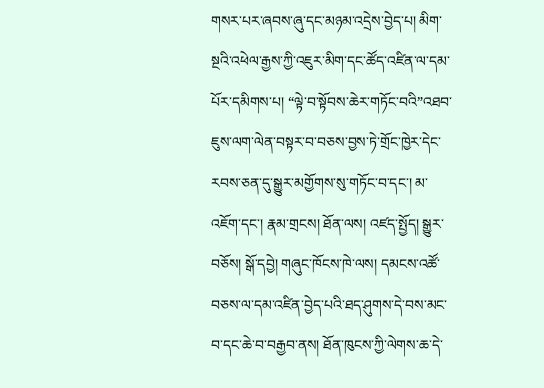གསར་པར་ཞབས་ཞུ་དང་མཉམ་འདྲེས་བྱེད་པ། མིག་སྔའི་འཕེལ་རྒྱས་ཀྱི་འཇུར་མིག་དང་ཚོད་འཛིན་ལ་དམ་པོར་དམིགས་པ། “ལྟེ་བ་སྟོབས་ཆེར་གཏོང་བའི”འཐབ་ཇུས་ལག་ལེན་བསྟར་བ་བཅས་བྱས་ཏེ་གྲོང་ཁྱེར་དེང་རབས་ཅན་དུ་སྒྱུར་མགྱོགས་སུ་གཏོང་བ་དང་། མ་འཇོག་དང་། རྣམ་གྲངས། ཐོན་ལས། འཛད་སྤྱོད། སྒྱུར་བཅོས། སྒོ་དབྱེ། གཞུང་ཁོངས་ཁེ་ལས། དམངས་འཚོ་བཅས་ལ་དམ་འཛིན་བྱེད་པའི་ཐད་ཤུགས་དེ་བས་མང་བ་དང་ཆེ་བ་བརྒྱབ་ནས། ཐོན་ཁུངས་ཀྱི་ལེགས་ཆ་དེ་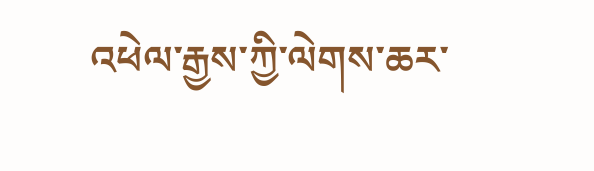འཕེལ་རྒྱས་ཀྱི་ལེགས་ཆར་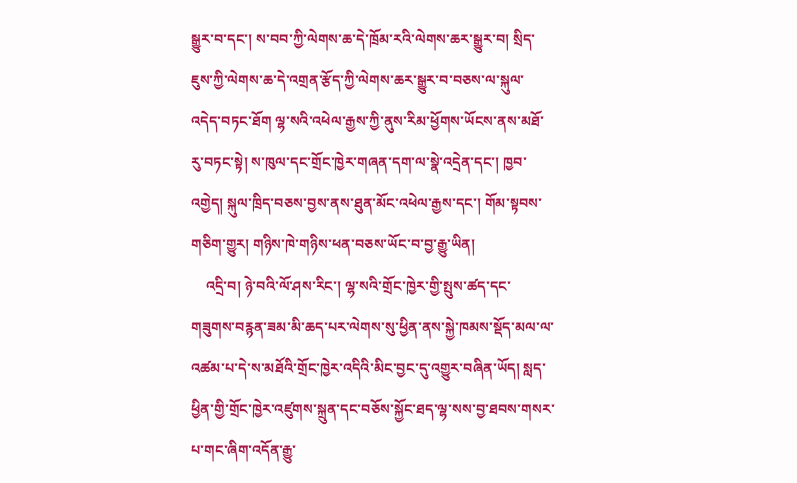སྒྱུར་བ་དང་། ས་བབ་ཀྱི་ལེགས་ཆ་དེ་ཁྲོམ་རའི་ལེགས་ཆར་སྒྱུར་བ། སྲིད་ཇུས་ཀྱི་ལེགས་ཆ་དེ་འགྲན་རྩོད་ཀྱི་ལེགས་ཆར་སྒྱུར་བ་བཅས་ལ་སྐུལ་འདེད་བཏང་ཐོག ལྷ་སའི་འཕེལ་རྒྱས་ཀྱི་ནུས་རིམ་ཕྱོགས་ཡོངས་ནས་མཐོ་རུ་བཏང་སྟེ། ས་ཁུལ་དང་གྲོང་ཁྱེར་གཞན་དག་ལ་སྣེ་འདྲེན་དང་། ཁྱབ་འགྱེད། སྐུལ་ཁྲིད་བཅས་བྱས་ནས་ཐུན་མོང་འཕེལ་རྒྱས་དང་། གོམ་སྟབས་གཅིག་གྱུར། གཉིས་ཁེ་གཉིས་ཕན་བཅས་ཡོང་བ་བྱ་རྒྱུ་ཡིན།
    འདྲི་བ། ཉེ་བའི་ལོ་ཤས་རིང་། ལྷ་སའི་གྲོང་ཁྱེར་གྱི་སྤུས་ཚད་དང་གཟུགས་བརྙན་ཟམ་མི་ཆད་པར་ལེགས་སུ་ཕྱིན་ནས་སྐྱེ་ཁམས་སྡོད་མལ་ལ་འཚམ་པ་དེ་ས་མཐོའི་གྲོང་ཁྱེར་འདིའི་མིང་བྱང་དུ་འགྱུར་བཞིན་ཡོད། སླད་ཕྱིན་གྱི་གྲོང་ཁྱེར་འཛུགས་སྐྲུན་དང་བཅོས་སྐྱོང་ཐད་ལྷ་སས་བྱ་ཐབས་གསར་པ་གང་ཞིག་འདོན་རྒྱུ་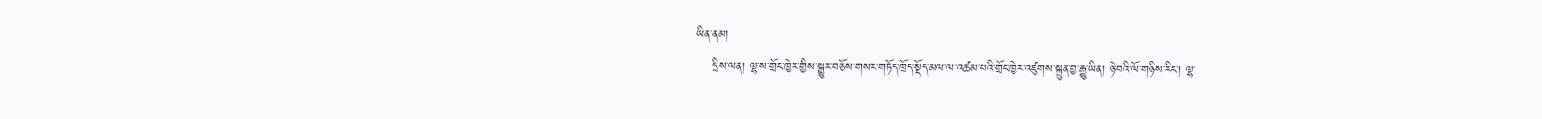ཡིན་ནམ།
    དྲིས་ལན། ལྷ་ས་གྲོང་ཁྱེར་གྱིས་སྒྱུར་བཅོས་གསར་གཏོད་ཁྲོད་སྡོད་མལ་ལ་འཚམ་པའི་གྲོང་ཁྱེར་འཛུགས་སྐྲུན་བྱ་རྒྱུ་ཡིན། ཉེ་བའི་ལོ་གཉིས་རིང་། ལྷ་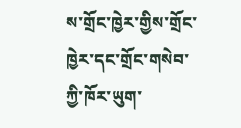ས་གྲོང་ཁྱེར་གྱིས་གྲོང་ཁྱེར་དང་གྲོང་གསེབ་ཀྱི་ཁོར་ཡུག་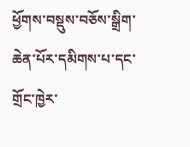ཕྱོགས་བསྡུས་བཅོས་སྒྲིག་ཆེན་པོར་དམིགས་པ་དང་གྲོང་ཁྱེར་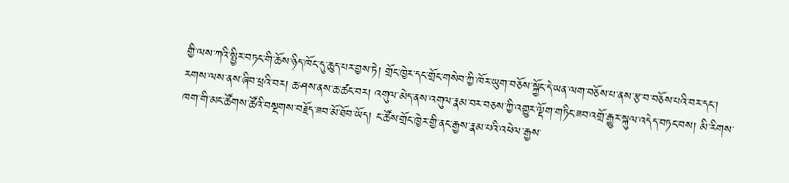གྱི་ལས་ཀའི་སྤྱིར་བཏང་གི་ཆོས་ཉིད་ཁོང་དུ་ཆུད་པར་བྱས་ཏེ། གྲོང་ཁྱེར་དང་གྲོང་གསེབ་ཀྱི་ཁོར་ཡུག་བཅོས་སྐྱོང་དེ་ཡན་ལག་བཅོས་པ་ནས་རྩ་བ་བཅོས་པའི་བར་དང་། རགས་ལས་ནས་ཞིབ་ཕྲའི་བར། ཆ་ཤས་ནས་ཆ་ཚང་བར། འགུལ་མེད་ནས་འགུལ་རྣམ་བར་བཅས་ཀྱི་འགྱུར་ལྡོག་གཏིང་ཟབ་འགྲོ་རྒྱུར་སྐུལ་འདེད་བཏང་བས། མི་རིགས་ཁག་གི་མང་ཚོགས་ཚོའི་བསྔགས་བརྗོད་ཟབ་མོ་ཐོབ་ཡོད། ང་ཚོས་གྲོང་ཁྱེར་གྱི་ནང་རྒྱས་རྣམ་པའི་འཕེལ་རྒྱས་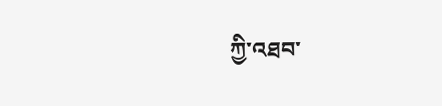ཀྱི་འཐབ་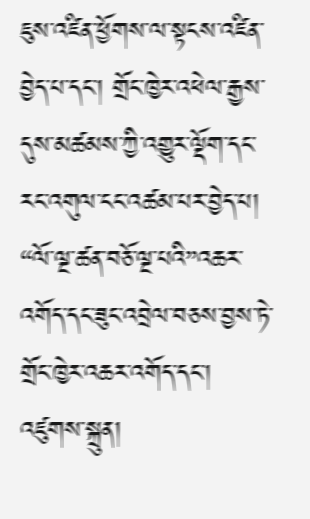ཇུས་འཛིན་ཕྱོགས་ལ་སྟངས་འཛིན་བྱེད་པ་དང་། གྲོང་ཁྱེར་འཕེལ་རྒྱས་དུས་མཚམས་ཀྱི་འགྱུར་ལྡོག་དང་རང་འགུལ་ངང་འཚམ་པར་བྱེད་པ། “ལོ་ལྔ་ཚན་བཅོ་ལྔ་པའི”འཆར་འགོད་དང་ཟུང་འབྲེལ་བཅས་བྱས་ཏེ་གྲོང་ཁྱེར་འཆར་འགོད་དང་། འཛུགས་སྐྲུན།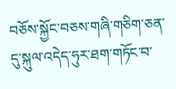བཅོས་སྐྱོང་བཅས་གཞི་གཅིག་ཅན་དུ་སྐུལ་འདེད་ཧུར་ཐག་གཏོང་བ་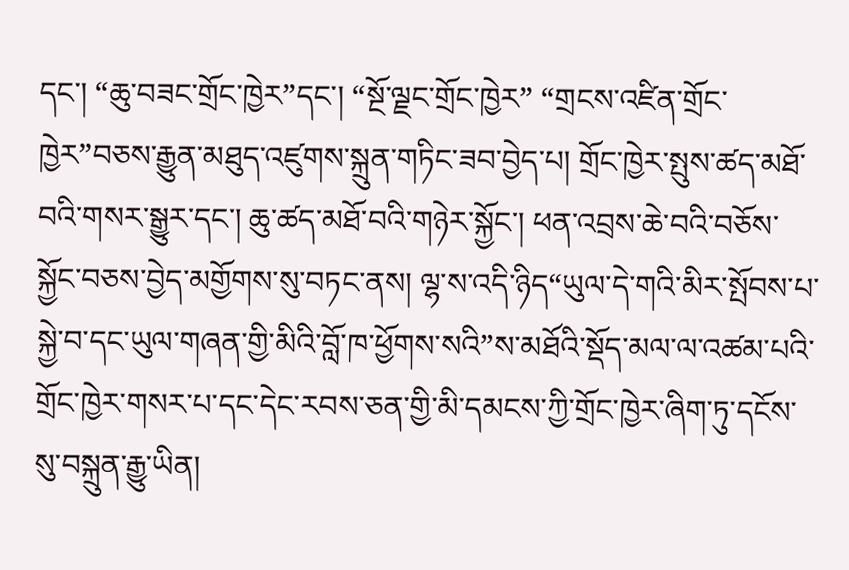དང་། “ཆུ་བཟང་གྲོང་ཁྱེར”དང་། “སྔོ་ལྗང་གྲོང་ཁྱེར” “གྲངས་འཛིན་གྲོང་ཁྱེར”བཅས་རྒྱུན་མཐུད་འཛུགས་སྐྲུན་གཏིང་ཟབ་བྱེད་པ། གྲོང་ཁྱེར་སྤུས་ཚད་མཐོ་བའི་གསར་སྒྱུར་དང་། ཆུ་ཚད་མཐོ་བའི་གཉེར་སྐྱོང་། ཕན་འབྲས་ཆེ་བའི་བཅོས་སྐྱོང་བཅས་བྱེད་མགྱོགས་སུ་བཏང་ནས། ལྷ་ས་འདི་ཉིད“ཡུལ་དེ་གའི་མིར་སྤོབས་པ་སྐྱེ་བ་དང་ཡུལ་གཞན་གྱི་མིའི་བློ་ཁ་ཕྱོགས་སའི”ས་མཐོའི་སྡོད་མལ་ལ་འཚམ་པའི་གྲོང་ཁྱེར་གསར་པ་དང་དེང་རབས་ཅན་གྱི་མི་དམངས་ཀྱི་གྲོང་ཁྱེར་ཞིག་ཏུ་དངོས་སུ་བསྐྲུན་རྒྱུ་ཡིན།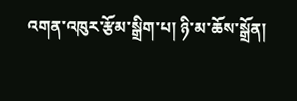འགན་འཁུར་རྩོམ་སྒྲིག་པ། ཉི་མ་ཆོས་སྒྲོན།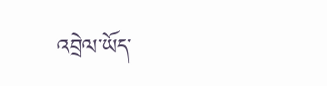འབྲེལ་ཡོད་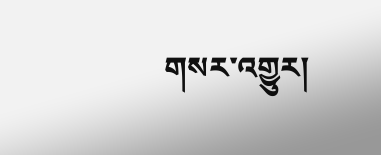གསར་འགྱུར།